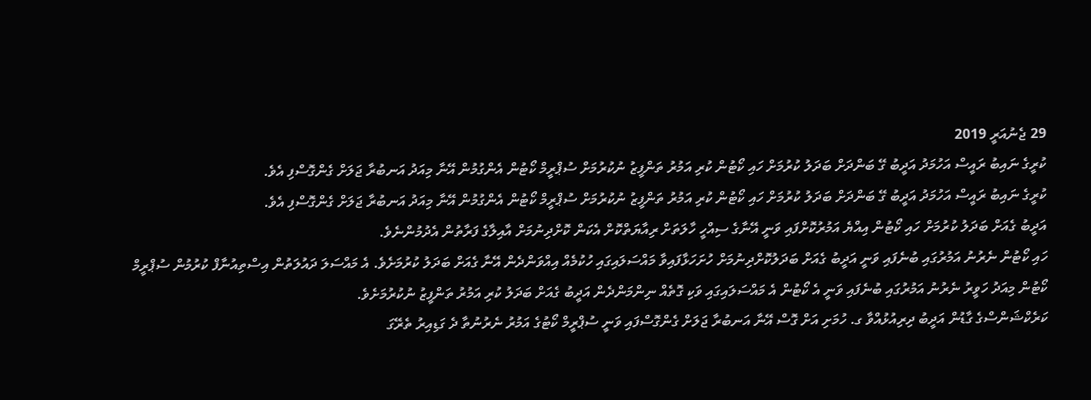29 ޖެނުއަރީ 2019
ކުރީގެ ނައިބު ރައީސް އަހުމަދު އަދީބު ގޭ ބަންދަށް ބަދަލު ކުރުމަށް ހައި ކޯޓުން ކުރި އަމުރު ތަންފީޒު ނުކުރުމަށް ސުޕްރީމް ކޯޓުން އެންގުމުން އޭނާ މިއަދު އަނބުރާ ޖަލަށް ގެންގޮސްފި އެވެ.
ކުރީގެ ނައިބު ރައީސް އަހުމަދު އަދީބު ގޭ ބަންދަށް ބަދަލު ކުރުމަށް ހައި ކޯޓުން ކުރި އަމުރު ތަންފީޒު ނުކުރުމަށް ސުޕްރީމް ކޯޓުން އެންގުމުން އޭނާ މިއަދު އަނބުރާ ޖަލަށް ގެންގޮސްފި އެވެ.
އަދީބު ގެއަށް ބަދަލު ކުރުމަށް ހައި ކޯޓުން އިއްޔެ އަމުރުކޮށްފައި ވަނީ އޭނާގެ ސިއްހީ ހާލަތަށް ރިއާޔަތްކޮށް އެކަން ކޮށްދިނުމަށް އާއިލާގެ ފަރާތުން އެދުމުންނެވެ.
ހައި ކޯޓުން ނެރުނު އަމުރުގައި ބުނެފައި ވަނީ އަދީބު ގެއަށް ބަދަލުކޮށްދިނުމަށް ހުށަހަޅާފައިވާ މައްސަލައިގައި ހުކުމެއް އިއްވަންދެން އޭނާ ގެއަށް ބަދަލު ކުރުމަށެވެ. އެ މައްސަލަ ދައުލަތުން އިސްތިއުނާފް ކުރުމުން ސުޕްރީމް ކޯޓުން މިއަދު ހަވީރު ނެރުނު އަމުރުގައި ބުނެފައި ވަނީ އެ ކޯޓުން އެ މައްސަލައިގައި ވަކި ގޮތެއް ނިންމަންދެން އަދީބު ގެއަށް ބަދަލު ކުރި އަމުރު ތަންފީޒު ނުކުރުމަށެވެ.
ކަރެކްޝަންސްގެ ގާޑުން އަދީބު ދިރިއުޅުއްވާ ގ. ހުމަށި އަށް ގޮސް އޭނާ އަނބުރާ ޖަލަށް ގެންގޮސްފައި ވަނީ ސުޕްރީމް ކޯޓުގެ އަމުރު ނެރުނުތާ ދެ ގަޑިއިރު ތެރޭގަ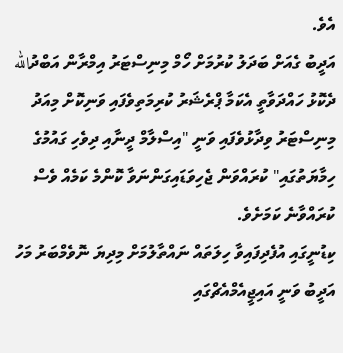އެވެ.
އަދީބު ގެއަށް ބަދަލު ކުރުމަށް ހޯމް މިނިސްޓަރު އިމްރާން އަބްދުالله ދެކޮޅު ހައްދަވާތީ އެކަމާ ޕްރެޝަރު ކުރިމަތިވެފައި ވަނިކޮށް މިއަދު މިނިސްޓަރު ވިދާޅުވެފައި ވަނީ "އިސްލާމް ދީނާއި ދިވެހި ގައުމުގެ ހިމާޔަތުގައި" ކުރައްވަން ޖެހިވަޑައިގަންނަވާ ކޮންމެ ކަމެއް ވެސް ކުރައްވާނެ ކަމަށެވެ.
ކިޑުނީގައި އުފެދިފައިވާ ހިލަތައް ނައްތާލުމަށް މިދިޔަ ނޮވެމްބަރު މަހު އަދީބު ވަނީ އައިޖީއެމްއެޗްގައި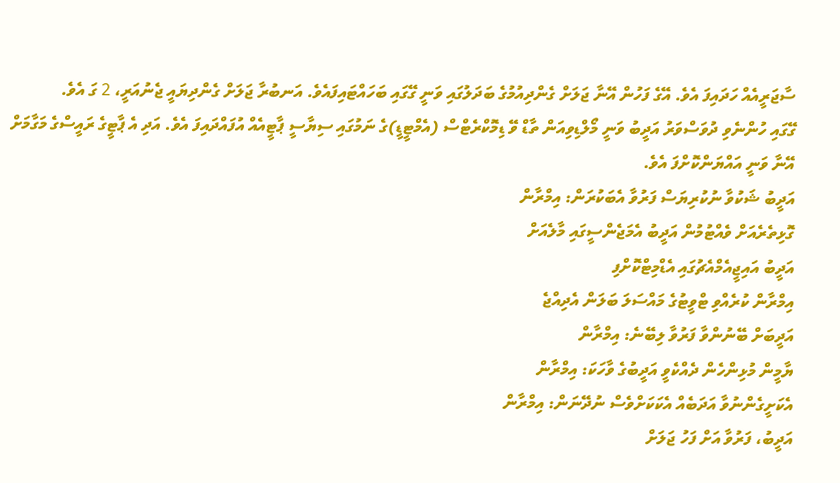ސާޖަރީއެއް ހަދައިފަ އެވެ. އޭގެ ފަހުން އޭނާ ޖަލަށް ގެންދިއުމުގެ ބަދަލުގައި ވަނީ ގޭގައި ބަހައްޓައިފައެވެ. އަނބުރާ ޖަލަށް ގެންދިޔައީ ޖެނުއަރީ، 2 ގަ އެވެ.
ގޭގައި ހުންނެވި ދުވަސްވަރު އަދީބު ވަނީ މޯލްޑިވިއަން ތާޑް ވޭ ޑިމޮކްރެޓްސް (އެމްޓީޑީ)ގެ ނަމުގައި ސިޔާސީ ޕާޓީއެއް އުފައްދައިފަ އެވެ. އަދި އެ ޕާޓީގެ ރައީސްގެ މަގާމަށް އޭނާ ވަނީ އައްޔަންކޮށްފަ އެވެ.
އަދީބު ޝަކުވާ ނުކުރިޔަސް ފަރުވާ އެބަކުރަން: އިމްރާން
ގޮޅިތެރެއަށް ވެއްޓުމުން އަދީބު އެމަޖެންސީގައި މާލެއަށް
އަދީބު އައިޖީއެމްއެޗުގައި އެޑްމިޓްކޮށްފި
އިމްރާން ކުރެއްވި ޓްވީޓުގެ މައްސަލަ ބަލަން އެދިއްޖެ
އަދީބަށް ބޭނުންވާ ފަރުވާ ލިބޭނެ: އިމްރާން
ޔާމީން މުޅިންހެން ދެއްކެވީ އަދީބުގެ ވާހަކަ: އިމްރާން
އެކަށީގެންނުވާ އަދަބެއް އެކަކަށްވެސް ނުދޭނަން: އިމްރާން
އަދީބު، ފަރުވާ އަށް ފަހު ޖަލަށް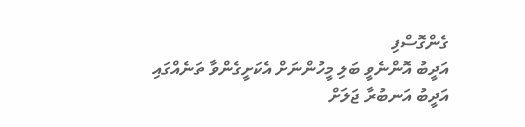ގެންގޮސްފި
އަދީބު އޮންނެވީ ބަލި މީހުންނަށް އެކަށީގެންވާ ތަނެއްގައި
އަދީބު އަނބުރާ ޖަލަށް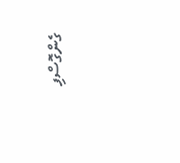ގެންގޮސްފި